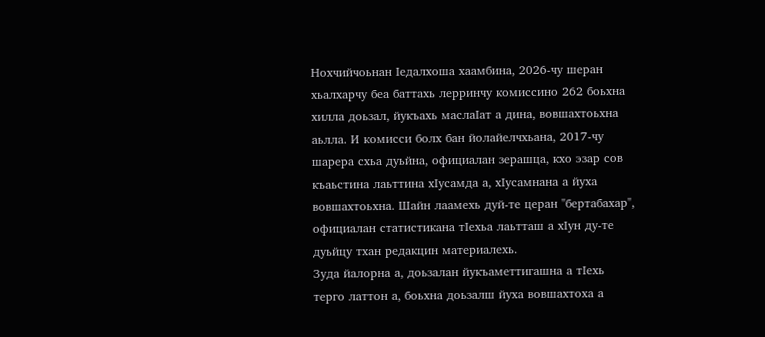Нохчийчоьнан Iедалхоша хаамбина, 2026-чу шеран хьалхарчу беа баттахь лерринчу комиссино 262 боьхна хилла доьзал, йукъахь маслаIат а дина, вовшахтоьхна аьлла. И комисси болх бан йолайелчхьана, 2017-чу шарера схьа дуьйна, официалан зерашца, кхо эзар сов къаьстина лаьттина хIусамда а, хIусамнана а йуха вовшахтоьхна. Шайн лаамехь дуй-те церан "бертабахар", официалан статистикана тIехьа лаьтташ а хIун ду-те дуьйцу тхан редакцин материалехь.
Зуда йалорна а, доьзалан йукъаметтигашна а тIехь терго латтон а, боьхна доьзалш йуха вовшахтоха а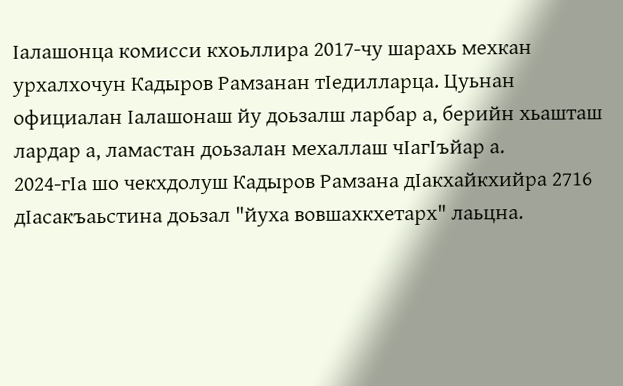Iалашонца комисси кхоьллира 2017-чу шарахь мехкан урхалхочун Кадыров Рамзанан тIедилларца. Цуьнан официалан Ӏалашонаш йу доьзалш ларбар а, берийн хьашташ лардар а, ламастан доьзалан мехаллаш чӀагӀъйар а.
2024-гӀа шо чекхдолуш Кадыров Рамзана дӀакхайкхийра 2716 дӀасакъаьстина доьзал "йуха вовшахкхетарх" лаьцна.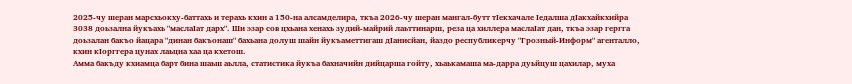2025-чу шеран марсхьокху-баттахь и терахь кхин а 150-на алсамделира, ткъа 2026-чу шеран мангал-бутт тӀекхачале Ӏедалша дӀакхайкхийра 3038 доьзална йукъахь "маслаIат дарх". Ши эзар сов цхьана хенахь зудий-майрий лаьттинарш, реза ца хиллера маслаӀат дан, ткъа эзар гергга доьзалан бакъо йацара "динан бакъонаш" бахьана долуш шайн йукъаметтигаш дIанисйан, йаздо республикерчу "Грозный-Информ" агенталло, кхин кIорггера цунах лаьцна хаа ца кхетош.
Амма бакъду кхиамца барт бина шаьш аьлла, статистика йукъа бахначийн дийцарша гойту, хьаькамаша ма-дарра дуьйцуш цахилар, муха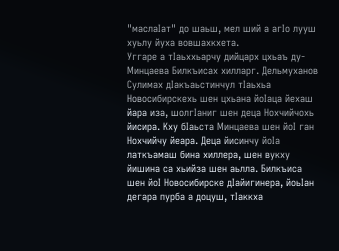"маслаIат" до шаьш, мел ший а агIо лууш хуьлу йуха вовшахкхета.
Уггаре а тӀаьххьарчу дийцарх цхьаъ ду- Минцаева Билкъисах хилларг. Дельмуханов Сулимах дӀакъаьстинчул тӀаьхьа Новосибирскехь шен цхьана йоӀаца йехаш йара иза, шолгIаниг шен деца Нохчийчохь йисира. Кху бIаьста Минцаева шен йоI ган Нохчийчу йеара. Деца йисинчу йоIа латкъамаш бина хиллера, шен вукху йишина са хьийза шен аьлла. Билкъиса шен йоӀ Новосибирске дӀайигинера, йоьIан дегара пурба а доцуш, тIаккха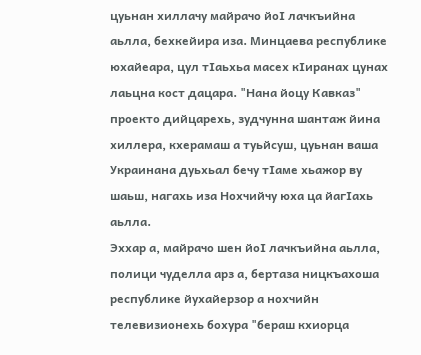цуьнан хиллачу майрачо йоI лачкъийна аьлла, бехкейира иза. Минцаева республике юхайеара, цул тIаьхьа масех кӀиранах цунах лаьцна кост дацара. "Нана йоцу Кавказ" проекто дийцарехь, зудчунна шантаж йина хиллера, кхерамаш а туьйсуш, цуьнан ваша Украинана дуьхьал бечу тӀаме хьажор ву шаьш, нагахь иза Нохчийчу юха ца йагӀахь аьлла.
Эххар а, майрачо шен йоӀ лачкъийна аьлла, полици чуделла арз а, бертаза ницкъахоша республике йухайерзор а нохчийн телевизионехь бохура "бераш кхиорца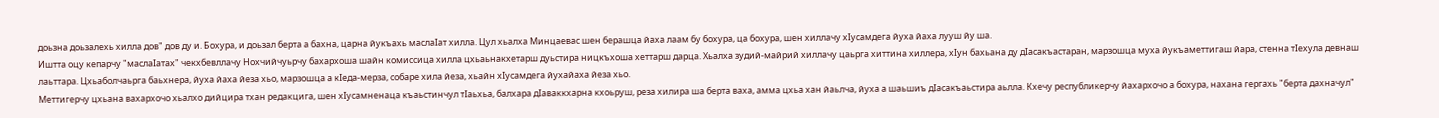доьзна доьзалехь хилла дов" дов ду и. Бохура, и доьзал берта а бахна, царна йукъахь маслаIат хилла. Цул хьалха Минцаевас шен берашца йаха лаам бу бохура, ца бохура, шен хиллачу хIусамдега йуха йаха лууш йу ша.
Иштта оцу кепарчу "маслаӀатах" чекхбевллачу Нохчийчуьрчу бахархоша шайн комиссица хилла цхьаьнакхетарш дуьстира ницкъхоша хеттарш дарца. Хьалха зудий-майрий хиллачу цаьрга хиттина хиллера, хIун бахьана ду дIасакъастаран, марзошца муха йукъаметтигаш йара, стенна тIехула девнаш лаьттара. Цхьаболчаьрга баьхнера, йуха йаха йеза хьо, марзошца а кIеда-мерза, собаре хила йеза, хьайн хIусамдега йухайаха йеза хьо.
Меттигерчу цхьана вахархочо хьалхо дийцира тхан редакцига, шен хIусамненаца къаьстинчул тIаьхьа, балхара дIаваккхарна кхоьруш, реза хилира ша берта ваха, амма цхьа хан йаьлча, йуха а шаьшиъ дIасакъаьстира аьлла. Кхечу республикерчу йахархочо а бохура, нахана гергахь "берта дахначул"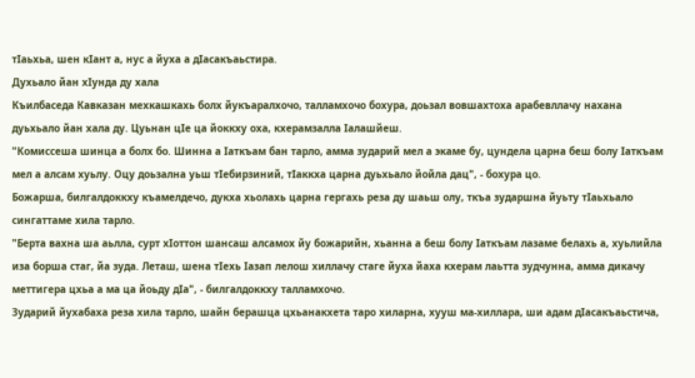тIаьхьа, шен кIант а, нус а йуха а дIасакъаьстира.
Духьало йан хIунда ду хала
Къилбаседа Кавказан мехкашкахь болх йукъаралхочо, талламхочо бохура, доьзал вовшахтоха арабевллачу нахана дуьхьало йан хала ду. Цуьнан цIе ца йоккху оха, кхерамзалла Iалашйеш.
"Комиссеша шинца а болх бо. Шинна а Iаткъам бан тарло, амма зударий мел а экаме бу, цундела царна беш болу Iаткъам мел а алсам хуьлу. Оцу доьзална уьш тIебирзиний, тIаккха царна дуьхьало йойла дац", - бохура цо.
Божарша, билгалдоккху къамелдечо, дукха хьолахь царна гергахь реза ду шаьш олу, ткъа зударшна йуьту тIаьхьало сингаттаме хила тарло.
"Берта вахна ша аьлла, сурт хIоттон шансаш алсамох йу божарийн, хьанна а беш болу Iаткъам лазаме белахь а, хуьлийла иза борша стаг, йа зуда. Леташ, шена тIехь Iазап лелош хиллачу стаге йуха йаха кхерам лаьтта зудчунна, амма дикачу меттигера цхьа а ма ца йоьду дIа", - билгалдоккху талламхочо.
Зударий йухабаха реза хила тарло, шайн берашца цхьанакхета таро хиларна, хууш ма-хиллара, ши адам дIасакъаьстича,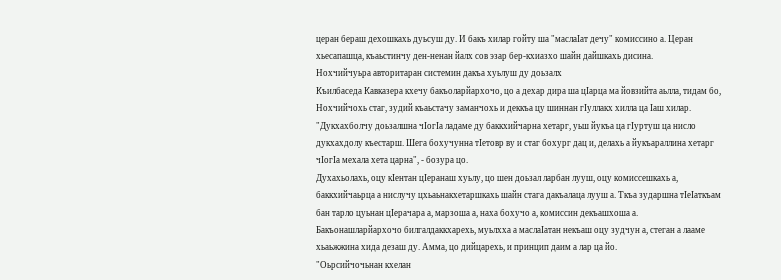церан бераш дехошкахь дуьсуш ду. И бакъ хилар гойту ша "маслаIат дечу" комиссино а. Церан хьесапашца, къаьстинчу ден-ненан йалх сов эзар бер-кхиазхо шайн дайшкахь дисина.
Нохчийчуьра авторитаран системин дакъа хуьлуш ду доьзалх
Къилбаседа Кавказера кхечу бакъоларйархочо, цо а дехар дира ша цIарца ма йовзийта аьлла, тидам бо, Нохчийчохь стаг, зудий къаьстачу заманчохь и деккъа цу шиннан гIуллакх хилла ца Iаш хилар.
"Дукхахболчу доьзалшна чIогIа ладаме ду баккхийчарна хетарг, уьш йукъа ца гIуртуш ца нисло дукхахдолу къестарш. Шега бохучунна тIетовр ву и стаг бохург дац и, делахь а йукъараллина хетарг чIогIа мехала хета царна", - бозура цо.
Духахьолахь, оцу кIентан цIеранаш хуьлу, цо шен доьзал ларбан лууш, оцу комиссешкахь а, баккхийчаьрца а нислучу цхьаьнакхетаршкахь шайн стага дакъалаца лууш а. Ткъа зударшна тӀеӀаткъам бан тарло цуьнан цIерачара а, марзоша а, наха бохучо а, комиссин декъашхоша а.
Бакъонашларйархочо билгалдаккхарехь, муьлхха а маслаIатан некъаш оцу зудчун а, стеган а лааме хьаьжжина хида дезаш ду. Амма, цо дийцарехь, и принцип даим а лар ца йо.
"Оьрсийчочьнан кхелан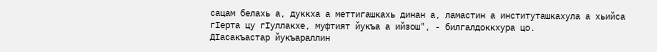сацам белахь а, дуккха а меттигашкахь динан а, ламастин а институташкахула а хьийса гIерта цу гIуллакхе, муфтият йукъа а ийзош", - билгалдоккхура цо.
ДIасакъастар йукъараллин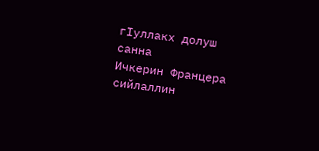гIуллакх долуш санна
Ичкерин Францера сийлаллин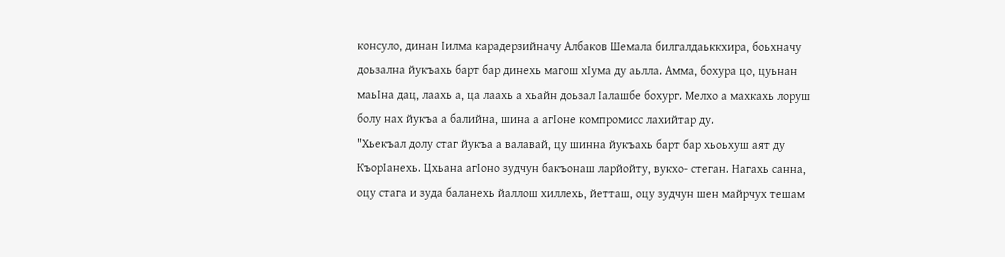консуло, динан Iилма карадерзийначу Албаков Шемала билгалдаьккхира, боьхначу доьзална йукъахь барт бар динехь магош хIума ду аьлла. Амма, бохура цо, цуьнан маьIна дац, лаахь а, ца лаахь а хьайн доьзал Iалашбе бохург. Мелхо а махкахь лоруш болу нах йукъа а балийна, шина а агIоне компромисс лахийтар ду.
"Хьекъал долу стаг йукъа а валавай, цу шинна йукъахь барт бар хьоьхуш аят ду КъорIанехь. Цхьана агIоно зудчун бакъонаш ларйойту, вукхо- стеган. Нагахь санна, оцу стага и зуда баланехь йаллош хиллехь, йетташ, оцу зудчун шен майрчух тешам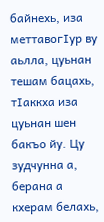байнехь, иза меттавогIур ву аьлла, цуьнан тешам бацахь, тIаккха иза цуьнан шен бакъо йу. Цу зудчунна а, берана а кхерам белахь,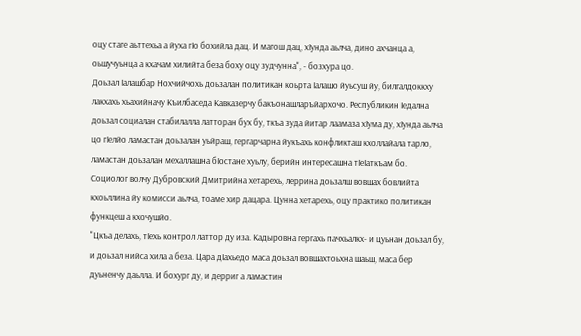оцу стаге аьттехьа а йуха гIо бохийла дац. И магош дац, хIунда аьлча, дино ахчанца а, оьшучуьнца а кхачам хилийта беза боху оцу зудчунна", - бозхура цо.
Доьзал Ӏалашбар Нохчийчохь доьзалан политикан коьрта Ӏалашо йуьсуш йу, билгалдоккху лакхахь хьахийначу Къилбаседа Кавказерчу бакъонашларъйархочо. Республикин Ӏедална доьзал социалан стабилалла латторан бух бу, ткъа зуда йитар лаамаза хӀума ду, хӀунда аьлча цо гӀелйо ламастан доьзалан уьйраш, гергарчарна йукъахь конфликташ кхоллайала тарло, ламастан доьзалан мехаллашна бӀостане хуьлу, берийн интересашна тӀеӀаткъам бо.
Социолог волчу Дубровский Дмитрийна хетарехь, леррина доьзалш вовшах бовлийта кхоьллина йу комисси аьлча, тоаме хир дацара. Цунна хетарехь, оцу практико политикан функцеш а кхочушйо.
"Цкъа делахь, тIехь контрол латтор ду иза. Кадыровна гергахь пачхьалкх- и цуьнан доьзал бу, и доьзал нийса хила а беза. Цара дIахьедо маса доьзал вовшахтоьхна шаьш, маса бер дуьненчу даьлла. И бохург ду, и дерриг а ламастин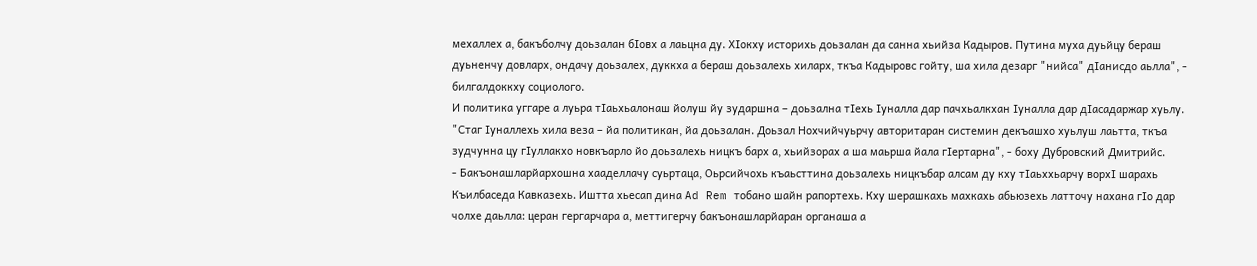мехаллех а, бакъболчу доьзалан бIовх а лаьцна ду. ХIокху историхь доьзалан да санна хьийза Кадыров. Путина муха дуьйцу бераш дуьненчу довларх, ондачу доьзалех, дуккха а бераш доьзалехь хиларх, ткъа Кадыровс гойту, ша хила дезарг "нийса" дIанисдо аьлла", - билгалдоккху социолого.
И политика уггаре а луьра тӀаьхьалонаш йолуш йу зударшна – доьзална тӀехь Ӏуналла дар пачхьалкхан Ӏуналла дар дӀасадаржар хуьлу.
"Стаг Ӏуналлехь хила веза – йа политикан, йа доьзалан. Доьзал Нохчийчуьрчу авторитаран системин декъашхо хуьлуш лаьтта, ткъа зудчунна цу гӀуллакхо новкъарло йо доьзалехь ницкъ барх а, хьийзорах а ша маьрша йала гӀертарна", - боху Дубровский Дмитрийс.
- Бакъонашларйархошна хааделлачу суьртаца, Оьрсийчохь къаьсттина доьзалехь ницкъбар алсам ду кху тIаьххьарчу ворхI шарахь Къилбаседа Кавказехь. Иштта хьесап дина Ad Rem тобано шайн рапортехь. Кху шерашкахь махкахь абьюзехь латточу нахана гIо дар чолхе даьлла: церан гергарчара а, меттигерчу бакъонашларйаран органаша а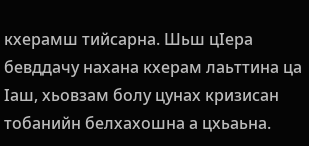кхерамш тийсарна. Шьш цIера бевддачу нахана кхерам лаьттина ца Iаш, хьовзам болу цунах кризисан тобанийн белхахошна а цхьаьна.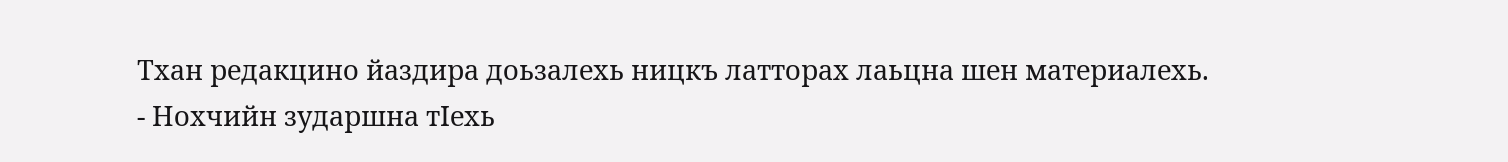Тхан редакцино йаздира доьзалехь ницкъ латторах лаьцна шен материалехь.
- Нохчийн зударшна тIехь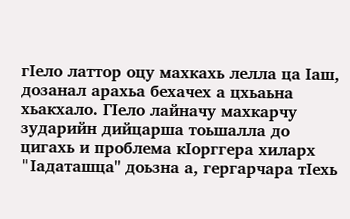гIело латтор оцу махкахь лелла ца Iаш, дозанал арахьа бехачех а цхьаьна хьакхало. ГIело лайначу махкарчу зударийн дийцарша тоьшалла до цигахь и проблема кIорггера хиларх "Iадаташца" доьзна а, гергарчара тIехь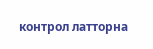контрол латторна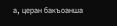а, церан бакъоанша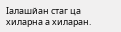Iалашйан стаг ца хиларна а хиларан.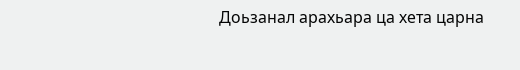Доьзанал арахьара ца хета царна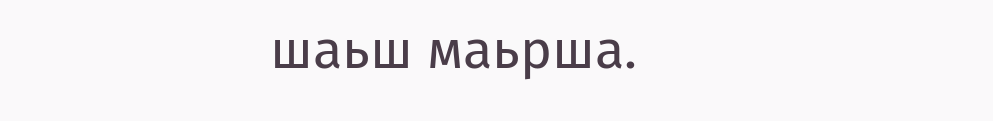шаьш маьрша.